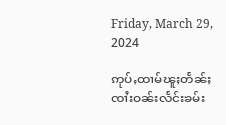Friday, March 29, 2024

ဢုပ်ႇထၢမ်ၽူႈတႅၼ်ႈ ၸၢႆးဝၼ်းလႅင်းၶမ်း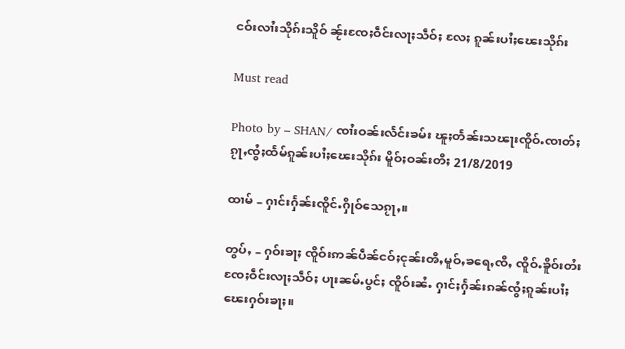ငဝ်းလၢႆးသိုၵ်းသိူဝ် ၼႂ်းၸႄႈဝဵင်းလႃႈသဵဝ်ႈ လႄႈ ၵူၼ်းပၢႆႈၽေးသိုၵ်း

Must read

Photo by – SHAN/ ၸၢႆးဝၼ်းလႅင်းၶမ်း ၽူႈတႅၼ်းသၽႃးၸိူဝ်ႉၸၢတ်ႈ ၵႂႃႇၸွႆႈထႅမ်ၵူၼ်းပၢႆႈၽေးသိုၵ်း မိူဝ်ႈဝၼ်းတီႈ 21/8/2019

ထၢမ် – ႁၢင်းႁႅၼ်းၸိူင်ႉႁိုဝ်သေၵႂႃႇ။

တွပ်ႇ – ႁဝ်းၶႃႈ ၸိူဝ်းဢၼ်ပဵၼ်ငဝ်ႈငုၼ်းၻီႇမူဝ်ႇၶရေႇၸီႇ ၸိူဝ်ႉၶိူဝ်းတႆး ၸႄႈဝဵင်းလႃႈသဵဝ်ႈ ပႃးၼမ်ႉပွင်ႈ ၸိူဝ်းၼႆႉ ႁၢင်ႈႁႅၼ်းၵၼ်ၸွႆႈၵူၼ်းပၢႆႈၽေးႁဝ်းၶႃႈ။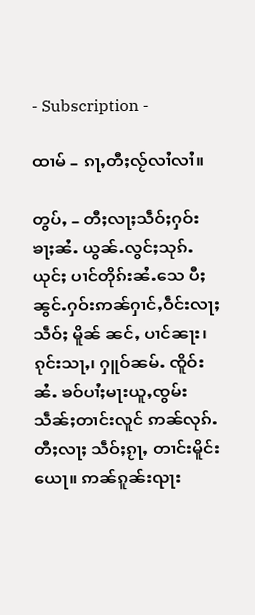- Subscription -

ထၢမ် – ၵႃႇတီႈလႂ်လၢႆလၢႆ။

တွပ်ႇ – တီႈလႃႈသဵဝ်ႈႁဝ်းၶႃႈၼႆႉ ယွၼ်ႉလွင်ႈသုၵ်ႉယုင်ႈ ပၢင်တိုၵ်းၼႆႉသေ ပီႈၼွင်ႉႁဝ်းဢၼ်ႁၢင်ႇဝဵင်းလႃႈသဵဝ်ႈ မိူၼ် ၼင်ႇ ပၢင်ၼႃး၊ ၵုင်းသႃႇ၊ ႁူဝ်ၼမ်ႉ ၸိူဝ်းၼႆႉ ၶဝ်ပၢႆႈမႃးယူႇၸွမ်း သဵၼ်ႈတၢင်းလူင် ဢၼ်လုၵ်ႉတီႈလႃႈ သဵဝ်ႈၵႂႃႇ တၢင်းမိူင်း ယေႃ။ ဢၼ်ၵူၼ်းၺႃး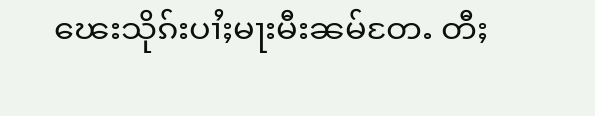ၽေးသိုၵ်းပၢႆႈမႃးမီးၼမ်တႄႉ တီႈ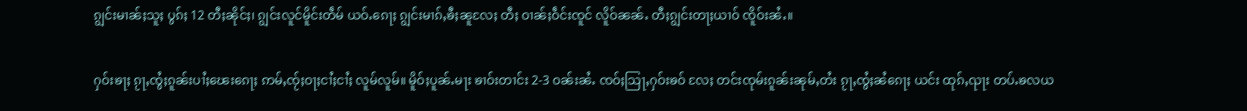ၵျွင်းမၢၼ်ႈသူႈ ပွၵ်ႈ 12 တီႈၼိုင်ႈ၊ ၵျွင်းလူင်မိူင်းတဵမ် ယဝ်ႉၵေႃႈ ၵျွင်းမၢၵ်ႇၶီႈၼူလႄႈ တီႈ ဝၢၼ်ႈဝဵင်းၸူင် လိူဝ်ၼၼ်ႉ တီႈၵျွင်းတႃႈယၢဝ် ၸိူဝ်းၼႆႉ။

ႁဝ်းၶႃႈ ၵႂႃႇၸွႆႈၵူၼ်းပၢႆႈၽေးၵေႃႈ ဢမ်ႇၸႂ်ႈဝႃႈငၢႆႈငၢႆႈ လူမ်လူမ်။ မိူဝ်ႈပူၼ်ႉမႃး ၶၢဝ်းတၢင်း 2-3 ဝၼ်းၼႆႉ ၸဝ်ႈသြႃႇႁဝ်းၶဝ် လႄႈ တင်းၸုမ်းၵူၼ်းၼုမ်ႇတႆး ၵႂႃႇၸွႆႈၼႆၵေႃႈ ယင်း ထုၵ်ႇၺႃး တပ်ႉၶလယ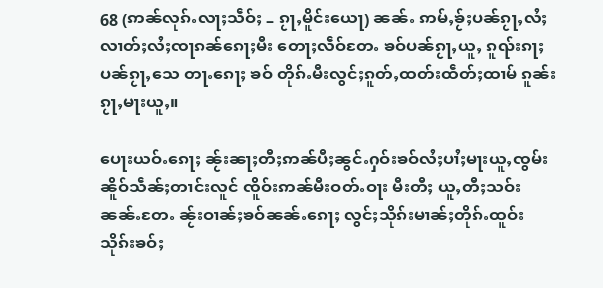68 (ဢၼ်လုၵ်ႉလႃႈသဵဝ်ႈ – ၵႂႃႇမိူင်းယေႃ) ၼၼ်ႉ ဢမ်ႇၶႂ်ႈပၼ်ၵႂႃႇလႆႈလၢတ်ႈလႆႈၸႃၵၼ်ၵေႃႈမီး တေႃႈလဵဝ်တႄႉ ၶဝ်ပၼ်ၵႂႃႇယူႇ ၵူၺ်းၵႃႈ ပၼ်ၵႂႃႇသေ တႃႉၵေႃႈ ၶဝ် တိုၵ်ႉမီးလွင်ႈၵူတ်ႇထတ်းထဵတ်ႈထၢမ် ၵူၼ်းၵႂႃႇမႃးယူႇ။

ပေႃးယဝ်ႉၵေႃႈ ၼႂ်းၼႃႈတီႈဢၼ်ပီႈၼွင်ႉႁဝ်းၶဝ်လႆႈပၢႆႈမႃးယူႇၸွမ်းၼိူဝ်သဵၼ်ႈတၢင်းလူင် ၸိူဝ်းဢၼ်မီးဝတ်ႉဝႃး မီးတီႈ ယူႇတီႈသဝ်းၼၼ်ႉတႄႉ ၼႂ်းဝၢၼ်ႈၶဝ်ၼၼ်ႉၵေႃႈ လွင်ႈသိုၵ်းမၢၼ်ႈတိုၵ်ႉထူဝ်းသိုၵ်းၶဝ်ႈ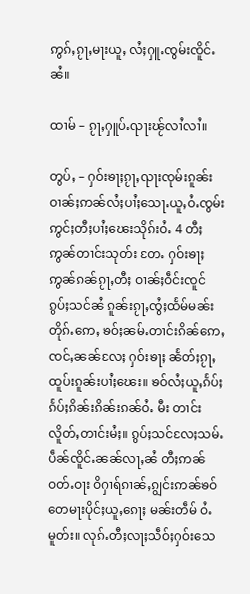ဢွၵ်ႇၵႂႃႇမႃးယူႇ လႆႈႁူႉၸွမ်းၸိူင်ႉ ၼႆ။

ထၢမ် – ၵႂႃႇႁူပ်ႉၺႃးၽႂ်လၢႆလၢႆ။

တွပ်ႇ – ႁဝ်းၶႃႈၵႂႃႇၺႃးၸုမ်းၵူၼ်းဝၢၼ်ႈဢၼ်လႆႈပၢႆႈသေႃႉယူႇဝႆႉၸွမ်း ဢွင်ႈတီႈပၢႆႈၽေးသိုၵ်းဝႆႉ 4 တီႈ ဢွၼ်တၢင်းသုတ်း တႄႉ ႁဝ်းၶႃႈဢွၼ်ၵၼ်ၵႂႃႇတီႈ ဝၢၼ်ႈဝဵင်းၸူင် ၵွပ်ႈသင်ၼႆ ၵူၼ်းၵႂႃႇၸွႆႈထႅမ်မၼ်းတိုၵ်ႉဢေႇ ၶဝ်ႈၼမ်ႉတၢင်းၵိၼ်ဢေႇ ၸင်ႇၼၼ်လႄႈ ႁဝ်းၶႃႈ ၼႅတ်ႈၵႂႃႇထူပ်းၵူၼ်းပၢႆႈၽေး။ ၶဝ်လႆႈယူႇၵႅပ်ႈၵႅပ်ႈၵိၼ်းၵိၼ်းၵၼ်ဝႆႉ မီး တၢင်းလိူတ်ႇတၢင်းမႆႈ။ ၵွပ်ႈသင်လႄႈသမ်ႉပဵၼ်ၸိူင်ႉၼၼ်လႃႇၼႆ တီႈဢၼ်ဝတ်ႉဝႃး ဝိႁၢရ်ၵၢၼ်ႇၵျွင်းဢၼ်ၶဝ်တေမႃးပိုင်ႈယူႇၵေႃႈ မၼ်းတဵမ် ဝႆႉမူတ်း။ လုၵ်ႉတီႈလႃႈသဵဝ်ႈႁဝ်းသေ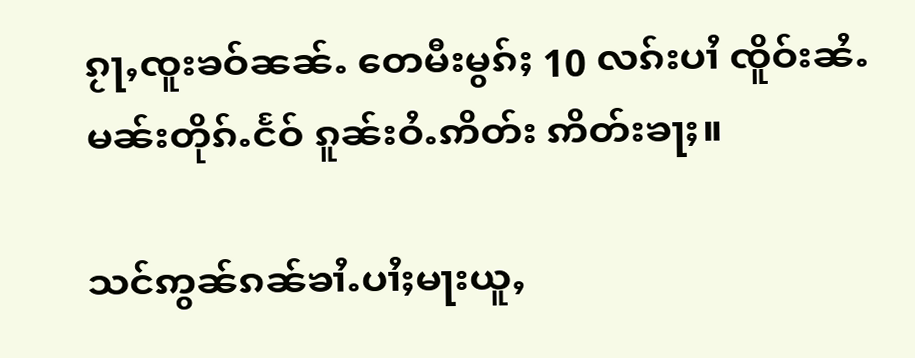ၵႂႃႇၸူးၶဝ်ၼၼ်ႉ တေမီးမွၵ်ႈ 10 လၵ်းပၢႆ ၸိူဝ်းၼႆႉ မၼ်းတိုၵ်ႉငႅဝ် ၵူၼ်းဝႆႉဢိတ်း ဢိတ်းၶႃႈ။

သင်ဢွၼ်ၵၼ်ၶၢႆႉပၢႆႈမႃးယူႇ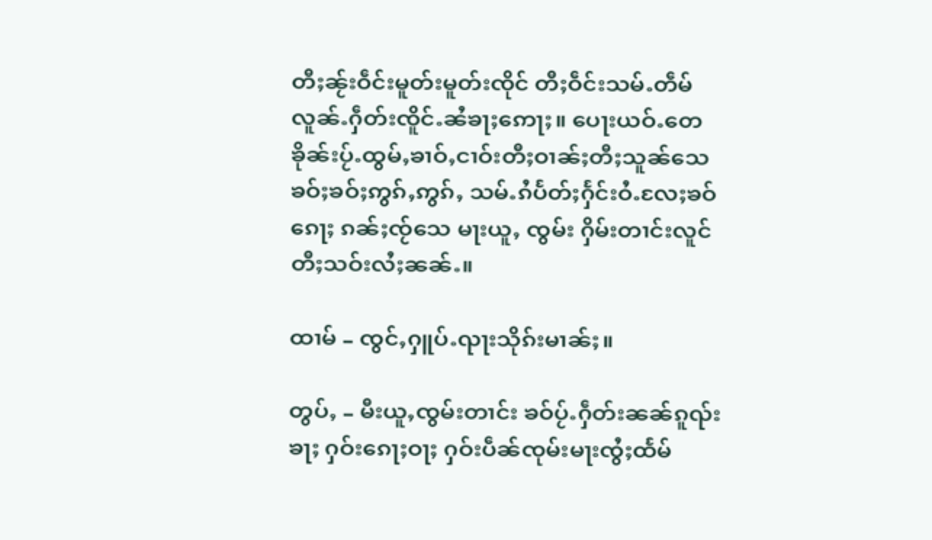တီႈၼႂ်းဝဵင်းမူတ်းမူတ်းၸိုင် တီႈဝဵင်းသမ်ႉတဵမ်လူၼ်ႉႁဵတ်းၸိူင်ႉၼႆၶႃႈဢေႃႈ။ ပေႃးယဝ်ႉတေ ၶိုၼ်းပႂ်ႉထွမ်ႇၶၢဝ်ႇငၢဝ်းတီႈဝၢၼ်ႈတီႈသူၼ်သေ ၶဝ်ႈၶဝ်ႈဢွၵ်ႇဢွၵ်ႇ သမ်ႉၵႆပႅတ်ႈႁႅင်းဝႆႉလႄႈၶဝ်ၵေႃႈ ၵၼ်ႈၸႂ်သေ မႃးယူႇ ၸွမ်း ႁိမ်းတၢင်းလူင် တီႈသဝ်းလႆႈၼၼ်ႉ။

ထၢမ် – ၸွင်ႇႁူပ်ႉၺႃးသိုၵ်းမၢၼ်ႈ။

တွပ်ႇ – မီးယူႇၸွမ်းတၢင်း ၶဝ်ပႂ်ႉႁဵတ်းၼၼ်ၵူၺ်းၶႃႈ ႁဝ်းၵေႃႈဝႃႈ ႁဝ်းပဵၼ်ၸုမ်းမႃးၸွႆႈထႅမ်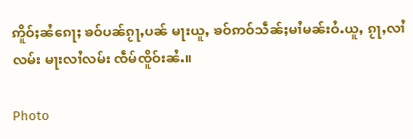ဢိူဝ်ႈၼႆၵေႃႈ ၶဝ်ပၼ်ၵႂႃႇပၼ် မႃးယူႇ ၶဝ်ဢဝ်သဵၼ်ႈမၢႆမၼ်းဝႆႉယူႇ ၵႂႃႇလၢႆလမ်း မႃးလၢႆလမ်း ၸဵမ်ၸိူဝ်းၼႆႉ။

Photo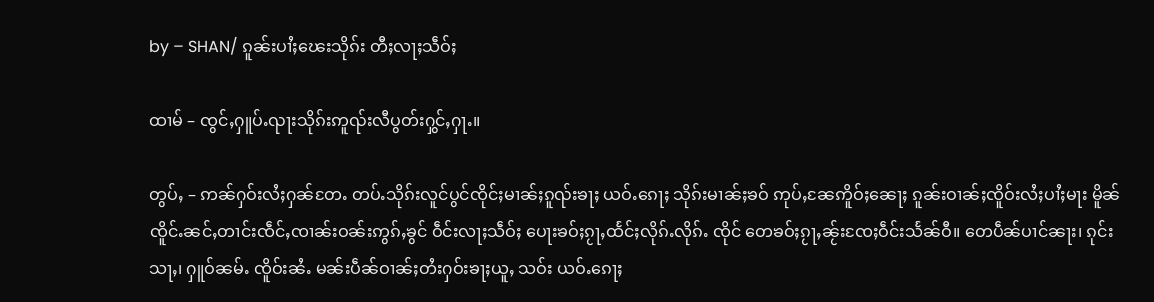by – SHAN/ ၵူၼ်းပၢႆႈၽေးသိုၵ်း တီႈလႃႈသဵဝ်ႈ

ထၢမ် – ၸွင်ႇႁူပ်ႉၺႃးသိုၵ်းဢူၺ်းလီပွတ်းႁွင်ႇႁႃႉ။

တွပ်ႇ – ဢၼ်ႁဝ်းလႆႈႁၼ်တႄႉ တပ်ႉသိုၵ်းလူင်ပွင်ၸိုင်ႈမၢၼ်ႈၵူၺ်းၶႃႈ ယဝ်ႉၵေႃႈ သိုၵ်းမၢၼ်ႈၶဝ် ဢုပ်ႇၼႄဢိူဝ်ႈၼေႃႈ ၵူၼ်းဝၢၼ်ႈၸိူဝ်းလႆႈပၢႆႈမႃး မိူၼ်ၸိူင်ႉၼင်ႇတၢင်းၸဵင်ႇၸၢၼ်းဝၼ်းဢွၵ်ႇၶွင် ဝဵင်းလႃႈသဵဝ်ႈ ပေႃးၶဝ်ႈၵႂႃႇထႅင်ႈလိုၵ်ႉလိုၵ်ႉ ၸိုင် တေၶဝ်ႈၵႂႃႇၼႂ်းၸႄႈဝဵင်းသႅၼ်ဝီ။ တေပဵၼ်ပၢင်ၼႃး၊ ၵုင်းသႃႇ၊ ႁူဝ်ၼမ်ႉ ၸိူဝ်းၼႆႉ မၼ်းပဵၼ်ဝၢၼ်ႈတႆးႁဝ်းၶႃႈယူႇ သဝ်း ယဝ်ႉၵေႃႈ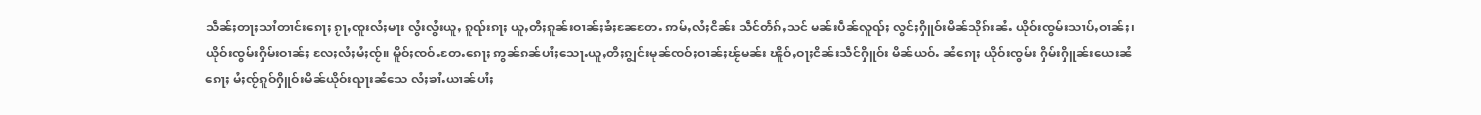သဵၼ်ႈတႃႈသၢႆတၢင်းၵေႃႈ ၵႂႃႇၸူးလႆႈမႃး လွႆးလွႆးယူႇ ၵူၺ်းၵႃႈ ယူႇတီႈၵူၼ်းဝၢၼ်ႈၶႆႈၼႄတႄႉ ဢမ်ႇလႆႈငိၼ်း သဵင်တႅၵ်ႇသင် မၼ်းပဵၼ်လူၺ်ႈ လွင်ႈႁိူဝ်းမိၼ်သိုၵ်းၼႆႉ ယိုဝ်းၸွမ်းသၢပ်ႇဝၢၼ်ႈ၊ ယိုဝ်းၸွမ်းႁိမ်းဝၢၼ်ႈ လႄႈလႆႈမႆႈၸႂ်။ မိူဝ်ႈၸဝ်ႉတႄႉၵေႃႈ ဢွၼ်ၵၼ်ပၢႆႈသေႃႉယူႇတီႈၵျွင်းမုၼ်ၸဝ်ႈဝၢၼ်ႈၽႂ်မၼ်း ၽိူဝ်ႇဝႃႈငိၼ်းသဵင်ႁိူဝ်း မိၼ်ယဝ်ႉ ၼႆၵေႃႈ ယိုဝ်းၸွမ်း ႁိမ်းႁိူၼ်းယေးၼႆၵေႃႈ မႆႈၸႂ်ၵူဝ်ႁိူဝ်းမိၼ်ယိုဝ်းၺႃးၼႆသေ လႆႈၶၢႆႉယၢၼ်ပၢႆႈ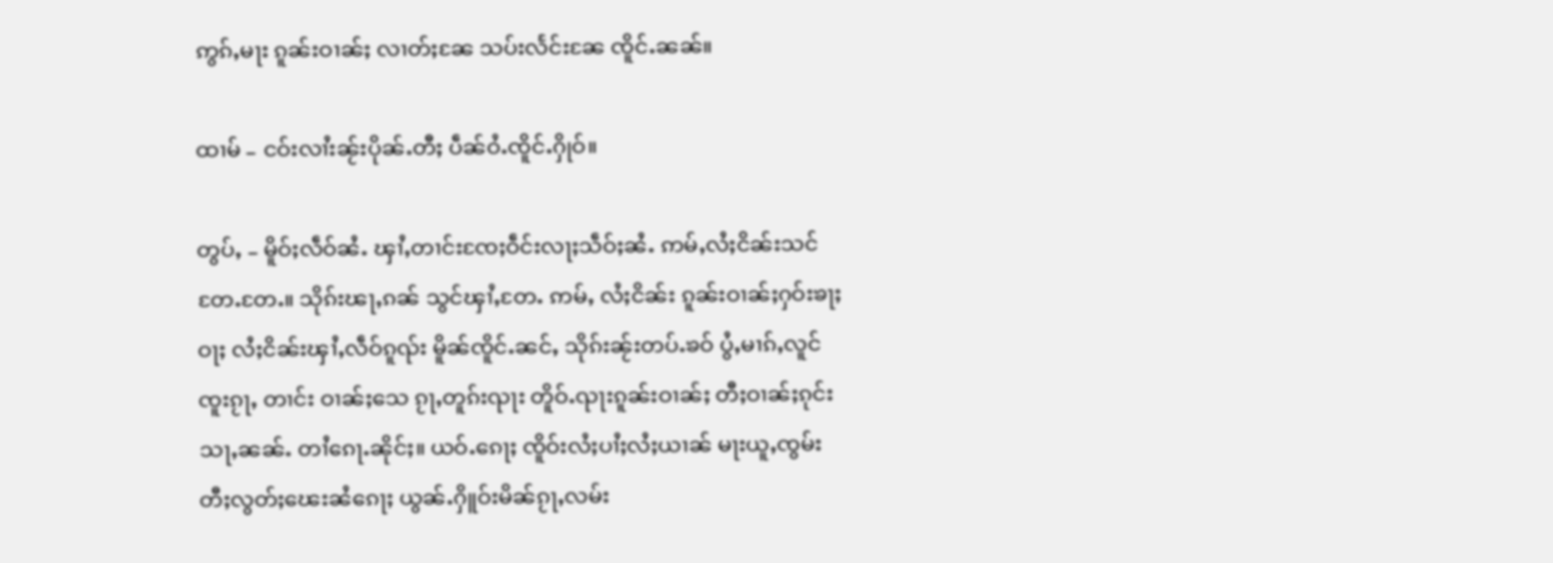ဢွၵ်ႇမႃး ၵူၼ်းဝၢၼ်ႈ လၢတ်ႈၼႄ သပ်းလႅင်းၼႄ ၸိူင်ႉၼၼ်။

ထၢမ် – ငဝ်းလၢႆးၼႂ်းပိုၼ်ႉတီႈ ပဵၼ်ဝႆႉၸိူင်ႉႁိုဝ်။

တွပ်ႇ – မိူဝ်ႈလဵဝ်ၼႆႉ ၾၢႆႇတၢင်းၸႄႈဝဵင်းလႃႈသဵဝ်ႈၼႆႉ ဢမ်ႇလႆႈငိၼ်းသင်တႄႉတႄႉ။ သိုၵ်းၽႃႇၵၼ် သွင်ၾၢႆႇတႄႉ ဢမ်ႇ လႆႈငိၼ်း ၵူၼ်းဝၢၼ်ႈႁဝ်းၶႃႈဝႃႈ လႆႈငိၼ်းၾၢႆႇလဵဝ်ၵူၺ်း မိူၼ်ၸိူင်ႉၼင်ႇ သိုၵ်းၼႂ်းတပ်ႉၶဝ် ပွႆႇမၢၵ်ႇလူင်ၸူးၵႂႃႇ တၢင်း ဝၢၼ်ႈသေ ၵႂႃႇတူၵ်းၺႃး တိူဝ်ႉၺႃးၵူၼ်းဝၢၼ်ႈ တီႈဝၢၼ်ႈၵုင်းသႃႇၼၼ်ႉ တၢႆၵေႃႉၼိုင်ႈ။ ယဝ်ႉၵေႃႈ ၸိူဝ်းလႆႈပၢႆႈလႆႈယၢၼ် မႃးယူႇၸွမ်း တီႈလွတ်ႈၽေးၼႆၵေႃႈ ယွၼ်ႉႁိူဝ်းမိၼ်ၵႂႃႇလမ်း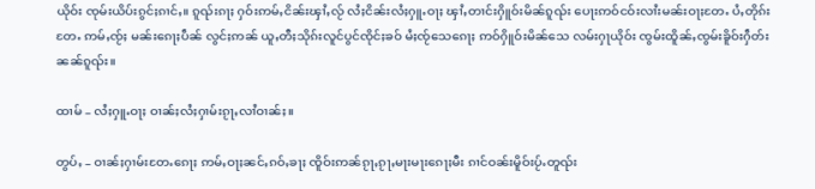ယိုဝ်း ၸုမ်းယိပ်းၵွင်ႈၵၢင်ႇ။ ၵူၺ်းၵႃႈ ႁဝ်းဢမ်ႇငိၼ်းၾၢႆႇလႂ် လႆႈငိၼ်းလႆႈႁူႉဝႃႈ ၾၢႆႇတၢင်းႁိူဝ်းမိၼ်ၵူၺ်း ပေႃးဢဝ်ငဝ်းလၢႆးမၼ်းဝႃႈတႄႉ ပႆႇတိုၵ်းတႄႉ ဢမ်ႇၸႂ်ႈ မၼ်းၵေႃႈပဵၼ် လွင်ႈဢၼ် ယူႇတီႈသိုၵ်းလူင်ပွင်ၸိုင်ႈၶဝ် မႆႈၸႂ်သေၵေႃႈ ဢဝ်ႁိူဝ်းမိၼ်သေ လမ်းႁႃယိုဝ်း ၸွမ်းထိူၼ်ႇၸွမ်းၶိူဝ်းႁဵတ်း ၼၼ်ၵူၺ်း။

ထၢမ် – လႆႈႁူႉဝႃႈ ဝၢၼ်ႈလႆႈႁၢမ်းၵႂႃႇလၢႆဝၢၼ်ႈ။

တွပ်ႇ – ဝၢၼ်ႈႁၢမ်းတႄႉၵေႃႈ ဢမ်ႇဝႃႈၼင်ႇၵဝ်ႇၶႃႈ ၸိူဝ်းဢၼ်ၵႂႃႇၵႂႃႇမႃးမႃးၵေႃႈမီး ၵၢင်ဝၼ်းမိူဝ်းပႂ်ႉတူၺ်း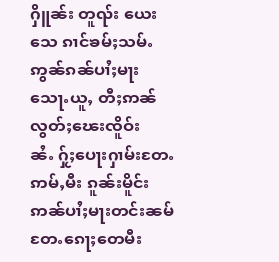ႁိူၼ်း တူၺ်း ယေးသေ ၵၢင်ၶမ်ႈသမ်ႉ ဢွၼ်ၵၼ်ပၢႆႈမႃးသေႃႉယူႇ တီႈဢၼ်လွတ်ႈၽေးၸိူဝ်းၼႆႉ ႁႂ်ႈပေႃးႁၢမ်းတႄႉ ဢမ်ႇမီး ၵူၼ်းမိူင်း ဢၼ်ပၢႆႈမႃးတင်းၼမ်တႄႉၵေႃႈတေမီး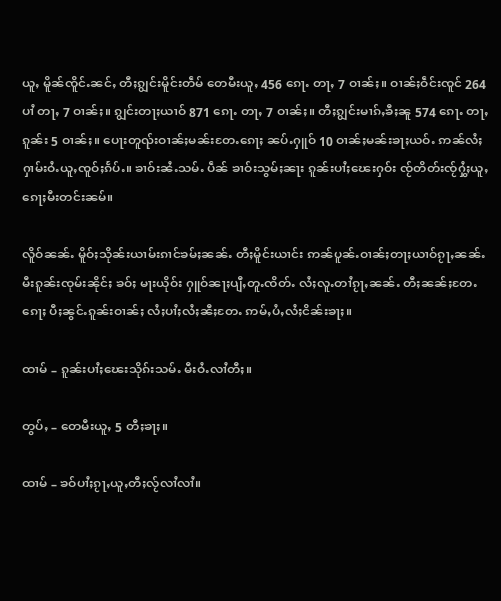ယူႇ မိူၼ်ၸိူင်ႉၼင်ႇ တီႈၵျွင်းမိူင်းတဵမ် တေမီးယူႇ 456 ၵေႃႉ တႃႇ 7 ဝၢၼ်ႈ။ ဝၢၼ်ႈဝဵင်းၸူင် 264 ပၢႆ တႃႇ 7 ဝၢၼ်ႈ။ ၵျွင်းတႃႈယၢဝ် 871 ၵေႃႉ တႃႇ 7 ဝၢၼ်ႈ။ တီႈၵျွင်းမၢၵ်ႇၶီႈၼူ 574 ၵေႃႉ တႃႇၵူၼ်း 5 ဝၢၼ်ႈ။ ပေႃးတူၺ်းဝၢၼ်ႈမၼ်းတႄႉၵေႃႈ ၼပ်ႉႁူဝ် 10 ဝၢၼ်ႈမၼ်းၶႃႈယဝ်ႉ ဢၼ်လႆႈႁၢမ်းဝႆႉယူႇၸူဝ်ႈၵႅပ်ႉ။ ၶၢဝ်းၼႆႉသမ်ႉ ပဵၼ် ၶၢဝ်းသွမ်ႈၼႃး ၵူၼ်းပၢႆႈၽေးႁဝ်း ၸႂ်တိတ်းၸႂ်ႁွႆႈယူႇၵေႃႈမီးတင်းၼမ်။

လိူဝ်ၼၼ်ႉ မိူဝ်ႈသိုၼ်းယၢမ်းၵၢင်ၶမ်ႈၼၼ်ႉ တီႈမိူင်းယၢင်း ဢၼ်ပူၼ်ႉဝၢၼ်ႈတႃႈယၢဝ်ၵႂႃႇၼၼ်ႉ မီးၵူၼ်းၸုမ်းၼိုင်ႈ ၶဝ်ႈ မႃးယိုဝ်း ႁူဝ်ၼႃႈပျီႇတူႉၸိတ်ႉ လႆႈလူႉတၢႆၵႂႃႇၼၼ်ႉ တီႈၼၼ်ႈတႄႉၵေႃႈ ပီႈၼွင်ႉၵူၼ်းဝၢၼ်ႈ လႆႈပၢႆႈလႆႈၼီႈတႄႉ ဢမ်ႇပႆႇလႆႈငိၼ်းၶႃႈ။

ထၢမ် – ၵူၼ်းပၢႆႈၽေးသိုၵ်းသမ်ႉ မီးဝႆႉလၢႆတီႈ။

တွပ်ႇ – တေမီးယူႇ 5 တီႈၶႃႈ။

ထၢမ် – ၶဝ်ပၢႆႈၵႂႃႇယူႇတီႈလႂ်လၢႆလၢႆ။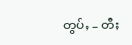တွပ်ႇ – တီႈ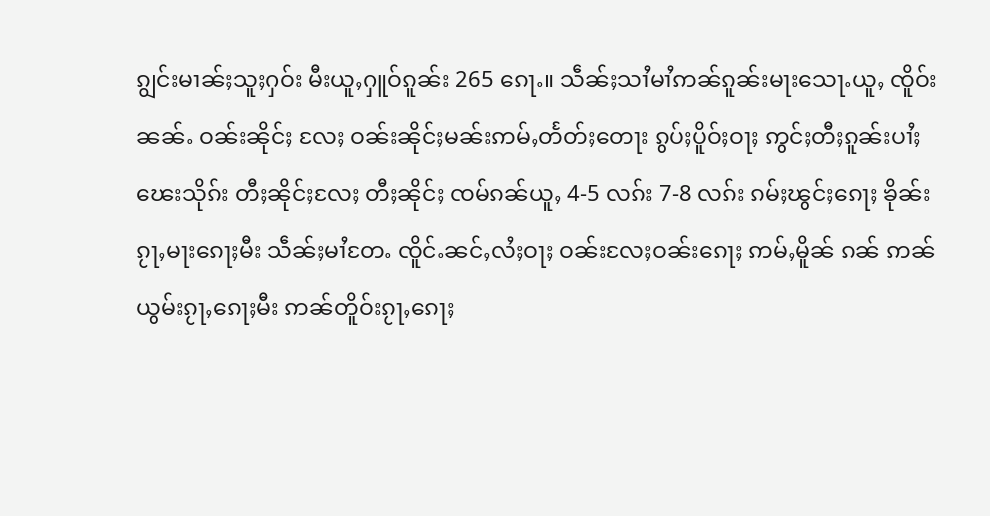ၵျွင်းမၢၼ်ႈသူႈႁဝ်း မီးယူႇႁူဝ်ၵူၼ်း 265 ၵေႃႉ။ သဵၼ်ႈသၢႆမၢႆဢၼ်ၵူၼ်းမႃးသေႃႉယူႇ ၸိူဝ်းၼၼ်ႉ ဝၼ်းၼိုင်ႈ လႄႈ ဝၼ်းၼိုင်ႈမၼ်းဢမ်ႇတႅတ်ႈတေႃး ၵွပ်ႈပိူဝ်ႈဝႃႈ ဢွင်ႈတီႈၵူၼ်းပၢႆႈၽေးသိုၵ်း တီႈၼိုင်ႈလႄႈ တီႈၼိုင်ႈ ၸမ်ၵၼ်ယူႇ 4-5 လၵ်း 7-8 လၵ်း ၵမ်ႈၽွင်ႈၵေႃႈ ၶိုၼ်းၵႂႃႇမႃးၵေႃႈမီး သဵၼ်ႈမၢႆတႄႉ ၸိူင်ႉၼင်ႇလႆႈဝႃႈ ဝၼ်းလႄႈဝၼ်းၵေႃႈ ဢမ်ႇမိူၼ် ၵၼ် ဢၼ်ယွမ်းၵႂႃႇၵေႃႈမီး ဢၼ်တိူဝ်းၵႂႃႇၵေႃႈ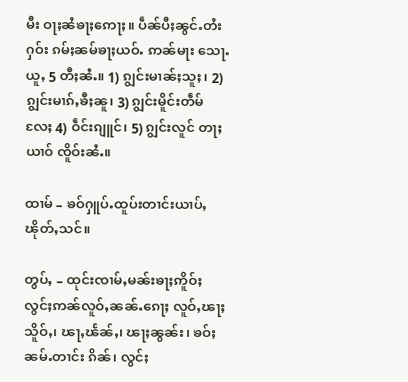မီး ဝႃႈၼႆၶႃႈဢေႃႈ။ ပဵၼ်ပီႈၼွင်ႉတႆးႁဝ်း ၵမ်ႈၼမ်ၶႃႈယဝ်ႉ ဢၼ်မႃး သေႃႉယူႇ 5 တီႈၼႆႉ။ 1) ၵျွင်းမၢၼ်ႈသူႈ၊ 2) ၵျွင်းမၢၵ်ႇၶီႈၼူ၊ 3) ၵျွင်းမိူင်းတဵမ် လႄႈ 4) ဝဵင်းၵျူင်၊ 5) ၵျွင်းလူင် တႃႈယၢဝ် ၸိူဝ်းၼႆႉ။

ထၢမ် – ၶဝ်ႁူပ်ႉထူပ်းတၢင်းယၢပ်ႇၽိုတ်ႇသင်။

တွပ်ႇ – ထုင်းၸၢမ်ႇမၼ်းၶႃႈဢိူဝ်ႈ လွင်ႈဢၼ်လူဝ်ႇၼၼ်ႉၵေႃႈ လူဝ်ႇၽႃႈသိူဝ်ႇ၊ ၽႃႇၽႅၼ်ႇ၊ ၽႃႈၼွၼ်း၊ ၶဝ်ႈၼမ်ႉတၢင်း ၵိၼ်၊ လွင်ႈ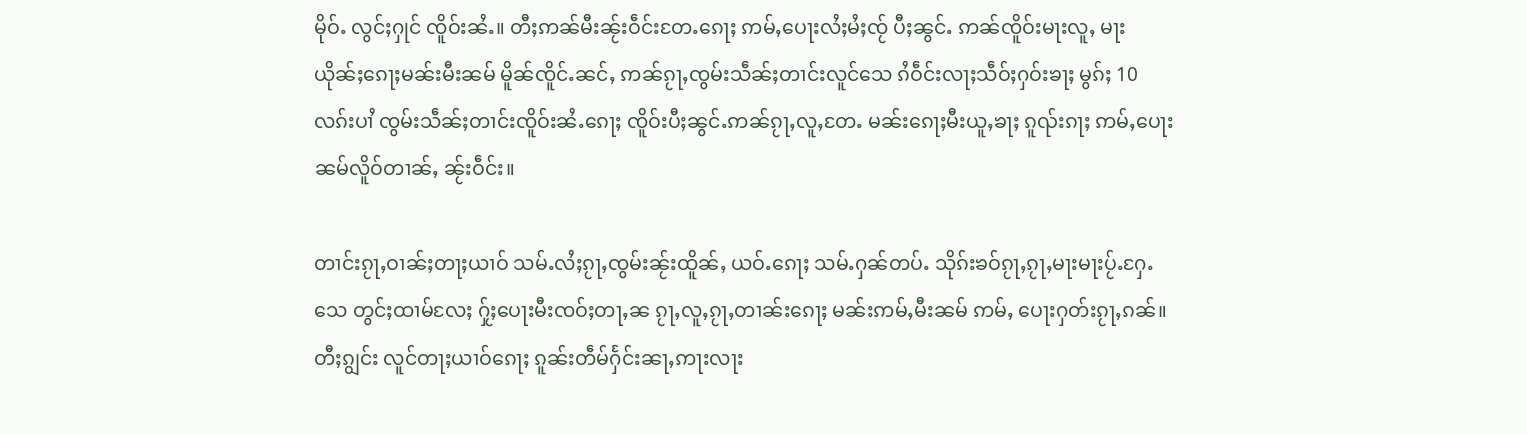မိုဝ်ႉ လွင်ႈႁုင် ၸိူဝ်းၼႆႉ။ တီႈဢၼ်မီးၼႂ်းဝဵင်းတႄႉၵေႃႈ ဢမ်ႇပေႃးလႆႈမႆႈၸႂ် ပီႈၼွင်ႉ ဢၼ်ၸိူဝ်းမႃးလူႇ မႃး ယိုၼ်ႈၵေႃႈမၼ်းမီးၼမ် မိူၼ်ၸိူင်ႉၼင်ႇ ဢၼ်ၵႂႃႇၸွမ်းသဵၼ်ႈတၢင်းလူင်သေ ၵႆဝဵင်းလႃႈသဵဝ်ႈႁဝ်းၶႃႈ မွၵ်ႈ 10 လၵ်းပၢႆ ၸွမ်းသဵၼ်ႈတၢင်းၸိူဝ်းၼႆႉၵေႃႈ ၸိူဝ်းပီႈၼွင်ႉဢၼ်ၵႂႃႇလူႇတႄႉ မၼ်းၵေႃႈမီးယူႇၶႃႈ ၵူၺ်းၵႃႈ ဢမ်ႇပေႃးၼမ်လိူဝ်တၢၼ်ႇ ၼႂ်းဝဵင်း။

တၢင်းၵႂႃႇဝၢၼ်ႈတႃႈယၢဝ် သမ်ႉလႆႈၵႂႃႇၸွမ်းၼႂ်းထိူၼ်ႇ ယဝ်ႉၵေႃႈ သမ်ႉႁၼ်တပ်ႉ သိုၵ်းၶဝ်ၵႂႃႇၵႂႃႇမႃးမႃးပႂ်ႉႁႄႉသေ တွင်ႈထၢမ်လႄႈ ႁႂ်ႈပေႃးမီးၸဝ်ႈတႃႇၼ ၵႂႃႇလူႇၵႂႃႇတၢၼ်းၵေႃႈ မၼ်းဢမ်ႇမီးၼမ် ဢမ်ႇ ပေႃးႁတ်းၵႂႃႇၵၼ်။ တီႈၵျွင်း လူင်တႃႈယၢဝ်ၵေႃႈ ၵူၼ်းတဵမ်ႁႅင်းၼႃႇဢႃးလႃး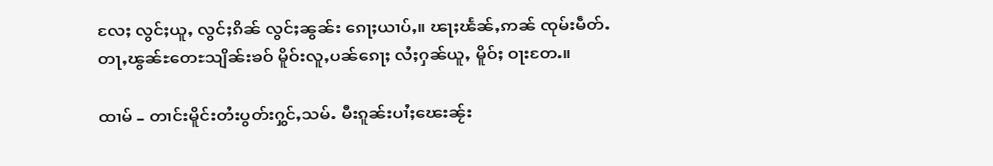လႄႈ လွင်ႈယူႇ လွင်ႈၵိၼ် လွင်ႈၼွၼ်း ၵေႃႈယၢပ်ႇ။ ၽႃႈၽႅၼ်ႇဢၼ် ၸုမ်းမဵတ်ႉတႃႇၽွၼ်ႊတေႊသျိၼ်းၶဝ် မိူဝ်းလူႇပၼ်ၵေႃႈ လႆႈႁၼ်ယူႇ မိူဝ်ႈ ဝႃးတႄႉ။

ထၢမ် – တၢင်းမိူင်းတႆးပွတ်းႁွင်ႇသမ်ႉ မီးၵူၼ်းပၢႆႈၽေးၼႂ်း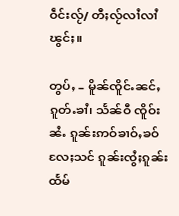ဝဵင်းလႂ်/ တီႈလႂ်လၢႆလၢႆၽွင်ႈ။

တွပ်ႇ – မိူၼ်ၸိူင်ႉၼင်ႇ ၵူတ်ႉၶၢႆ၊ သႅၼ်ဝီ ၸိူဝ်းၼႆႉ ၵူၼ်းဢဝ်ၶၢဝ်ႇၶဝ်လႄႈသင် ၵူၼ်းၸွႆႈၵူၼ်းထႅမ်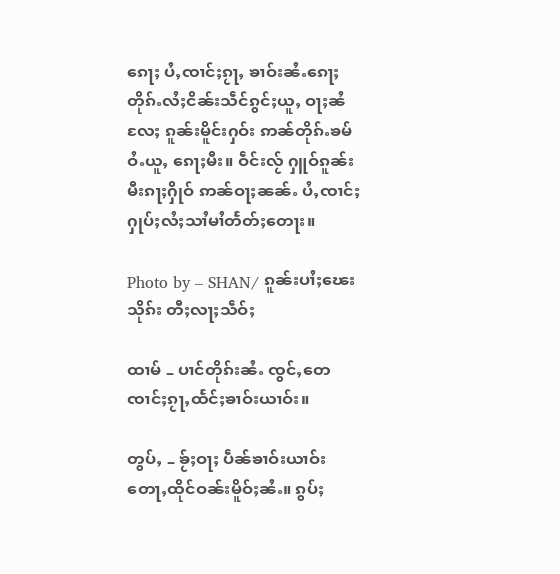ၵေႃႈ ပႆႇၸၢင်ႈၵႂႃႇ ၶၢဝ်းၼႆႉၵေႃႈတိုၵ်ႉလႆႈငိၼ်းသဵင်ၵွင်ႈယူႇ ဝႃႈၼႆလႄႈ ၵူၼ်းမိူင်းႁဝ်း ဢၼ်တိုၵ်ႉၶမ်ဝႆႉယူႇ ၵေႃႈမီး။ ဝဵင်းလႂ် ႁူဝ်ၵူၼ်း မီးၵႃႈႁိုဝ် ဢၼ်ဝႃႈၼၼ်ႉ ပႆႇၸၢင်ႈ ႁုပ်ႈလႆႈသၢႆမၢႆတႅတ်ႈတေႃး။

Photo by – SHAN/ ၵူၼ်းပၢႆႈၽေးသိုၵ်း တီႈလႃႈသဵဝ်ႈ

ထၢမ် – ပၢင်တိုၵ်းၼႆႉ ၸွင်ႇတေၸၢင်ႈၵႂႃႇထႅင်ႈၶၢဝ်းယၢဝ်း။

တွပ်ႇ – ၶႂ်ႈဝႃႈ ပဵၼ်ၶၢဝ်းယၢဝ်း တေႃႇထိုင်ဝၼ်းမိူဝ်ႈၼႆႉ။ ၵွပ်ႈ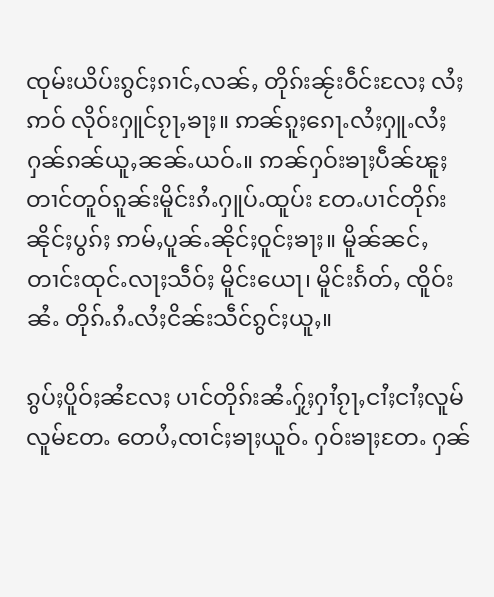ၸုမ်းယိပ်းၵွင်ႈၵၢင်ႇလၼ်ႇ တိုၵ်းၼႂ်းဝဵင်းလႄႈ လႆႈဢဝ် လိုဝ်းႁူင်ၵႂႃႇၶႃႈ။ ဢၼ်ၵူႈၵေႃႉလႆႈႁူႉလႆႈႁၼ်ၵၼ်ယူႇၼၼ်ႉယဝ်ႉ။ ဢၼ်ႁဝ်းၶႃႈပဵၼ်ၽူႈတၢင်တူဝ်ၵူၼ်းမိူင်းၵႆႉႁူပ်ႉထူပ်း တႄႉပၢင်တိုၵ်းၼိုင်ႈပွၵ်ႈ ဢမ်ႇပူၼ်ႉၼိုင်ႈဝူင်ႈၶႃႈ။ မိူၼ်ၼင်ႇ တၢင်းထုင်ႉလႃႈသဵဝ်ႈ မိူင်းယေႃ၊ မိူင်းၵႅတ်ႇ ၸိူဝ်းၼႆႉ တိုၵ်ႉၵႆႉလႆႈငိၼ်းသဵင်ၵွင်ႈယူႇ။

ၵွပ်ႈပိူဝ်ႈၼႆလႄႈ ပၢင်တိုၵ်းၼႆႉႁႂ်ႈႁၢႆၵႂႃႇငၢႆႈငၢႆႈလူမ်လူမ်တႄႉ တေပႆႇၸၢင်ႈၶႃႈယူဝ်ႉ ႁဝ်းၶႃႈတႄႉ ႁၼ်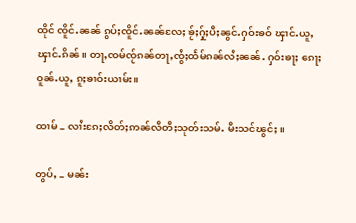ထိုင် ၸိူင်ႉၼၼ် ၵွပ်ႈၸိူင်ႉၼၼ်လႄႈ ၶႂ်ႈႁႂ်ႈပီႈၼွင်ႉႁဝ်းၶဝ် ၾၢင်ႉယူႇ ၾၢင်ႉၵိၼ်။ တႃႇၸမ်ၸႂ်ၵၼ်တႃႇၸွႆႈထႅမ်ၵၼ်လႆႈၼၼ်ႉ ႁဝ်းၶႃႈ ၵေႃႈဝူၼ်ႉယူႇ ၵူႈၶၢဝ်းယၢမ်း။

ထၢမ် – လၢႆးၵႄႈလိတ်ႈဢၼ်လီတီႈသုတ်းသမ်ႉ မီးသင်ၽွင်ႈ။

တွပ်ႇ – မၼ်း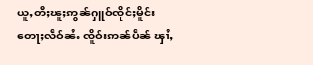ယူႇတီႈၽူႈဢွၼ်ႁူဝ်ၸိုင်ႈမိူင်းတေႃႈလဵဝ်ၼႆႉ ၸိူဝ်းဢၼ်ပဵၼ် ၾၢႆႇ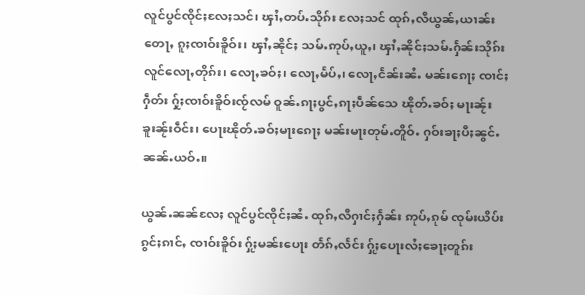လူင်ပွင်ၸိုင်ႈလႄႈသင်၊ ၾၢႆႇတပ်ႉသိုၵ်း လႄႈသင် ထုၵ်ႇလီယွၼ်ႇယၢၼ်းတေႃႇ ၵူႈၸၢဝ်းၶိူဝ်း၊ ၾၢႆႇၼိုင်ႈ သမ်ႉဢုပ်ႇယူႇ၊ ၾၢႆႇၼိုင်ႈသမ်ႉႁႅၼ်းသိုၵ်းလူင်လေႃႇတိုၵ်း၊ လေႃႇၶဝ်ႈ၊ လေႃႇမႅပ်ႇ၊ လေႃႇငႅၼ်းၼႆႉ မၼ်းၵေႃႈ ၸၢင်ႈႁဵတ်း ႁႂ်ႈၸၢဝ်းၶိူဝ်းၸႂ်လမ် ဝူၼ်ႉၵႃႈပွင်ႇၵႃႈပဵၼ်သေ ၽိုတ်ႉၶဝ်ႈ မႃးၼႂ်းၶူးၼႂ်းဝဵင်း၊ ပေႃးၽိုတ်ႉၶဝ်ႈမႃးၵေႃႈ မၼ်းမႃးတုမ်ႉတိူဝ်ႉ ႁဝ်းၶႃႈပီႈၼွင်ႉၼၼ်ႉယဝ်ႉ။

ယွၼ်ႉၼၼ်လႄႈ လူင်ပွင်ၸိုင်ႈၼႆႉ ထုၵ်ႇလီႁၢင်ႈႁႅၼ်း ဢုပ်ႇၵုမ် ၸုမ်းယိပ်းၵွင်ႈၵၢင်ႇ ၸၢဝ်းၶိူဝ်း ႁႂ်ႈမၼ်းပေႃး တႅၵ်ႇလႅင်း ႁႂ်ႈပေႃးလႆႈၶေႃႈတူၵ်း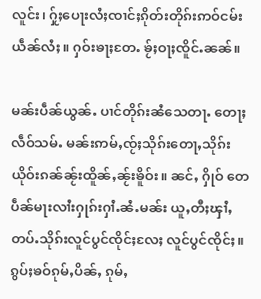လူင်း၊ ႁႂ်ႈပေႃးလႆႈၸၢင်ႈၵိုတ်းတိုၵ်းဢဝ်ငမ်းယဵၼ်လႆႈ။ ႁဝ်းၶႃႈတႄႉ ၶႂ်ႈဝႃႈၸိူင်ႉၼၼ်။

မၼ်းပဵၼ်ယွၼ်ႉ ပၢင်တိုၵ်းၼႆသေတႃႉ တေႃႈလဵဝ်သမ်ႉ မၼ်းဢမ်ႇၸႂ်ႈသိုၵ်းတေႃႇသိုၵ်း ယိုဝ်းၵၼ်ၼႂ်းထိူၼ်ႇၼႂ်းၶိူဝ်း။ ၼင်ႇ ႁိုဝ် တေပဵၼ်မႃးလၢႆးႁုၵ်းႁၢႆႉၼႆႉမၼ်း ယူႇတီႈၾၢႆႇတပ်ႉသိုၵ်းလူင်ပွင်ၸိုင်ႈလႄႈ လူင်ပွင်ၸိုင်ႈ။ ၵွပ်ႈၶဝ်ၵုမ်ႇပိၼ်ႇ ၵုမ်ႇ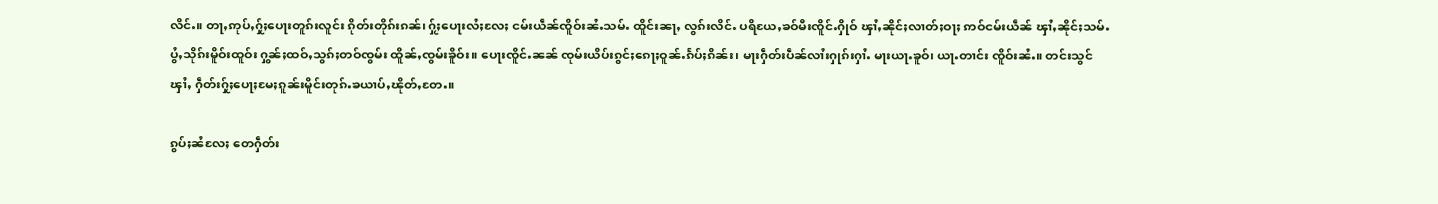လိင်ႉ။ တႃႇဢုပ်ႇႁႂ်ႈပေႃးတူၵ်းလူင်း ၵိုတ်းတိုၵ်းၵၼ်၊ ႁႂ်ႈပေႃးလႆႈလႄႈ ငမ်းယဵၼ်ၸိူဝ်းၼႆႉသမ်ႉ ထိူင်းၼႃႇ လွၵ်းလိင်ႉ ပရိယႄႇၶဝ်မီးၸိူင်ႉႁိုဝ် ၾၢႆႇၼိုင်ႈလၢတ်ႈဝႃႈ ဢဝ်ငမ်းယဵၼ် ၾၢႆႇၼိုင်ႈသမ်ႉ ပွႆႇသိုၵ်းမိူဝ်းထူဝ်း ႁွၼ်ႈထဝ်ႇသွၵ်ႈတဝ်ၸွမ်း ထိူၼ်ႇၸွမ်းၶိူဝ်း။ ပေႃးၸိူင်ႉၼၼ် ၸုမ်းယိပ်းၵွင်ႈၵေႃႈဝူၼ်ႉၵႅပ်ႈၵိၼ်း၊ မႃးႁဵတ်းပဵၼ်လၢႆးႁုၵ်းႁၢႆႉ မႃးယႃႉၶူဝ်၊ ယႃႉတၢင်း ၸိူဝ်းၼႆႉ။ တင်းသွင်ၾၢႆႇ ႁဵတ်းႁႂ်ႈပေႃႈမႄႈၵူၼ်းမိူင်းတုၵ်ႉၶယၢပ်ႇၽိုတ်ႇတႄႉ။

ၵွပ်ႈၼႆလႄႈ တေႁဵတ်း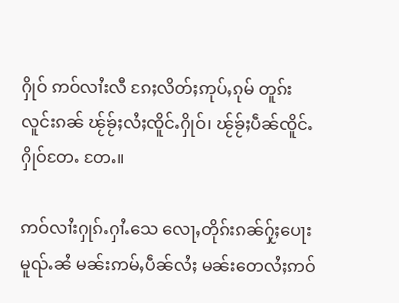ႁိုဝ် ဢဝ်လၢႆးလီ ၵႄႈလိတ်ႈဢုပ်ႇၵုမ် တူၵ်းလူင်းၵၼ် ၽႂ်ၶႂ်ႈလႆႈၸိူင်ႉႁိုဝ်၊ ၽႂ်ၶႂ်ႈပဵၼ်ၸိူင်ႉႁိုဝ်တႄႉ တႄႉ။

ဢဝ်လၢႆးႁုၵ်ႉႁၢႆႉသေ လေႃႇတိုၵ်းၵၼ်ႁႂ်ႈပေႃးမူၺ်ႉၼႆ မၼ်းဢမ်ႇပဵၼ်လႆႈ မၼ်းတေလႆႈဢဝ်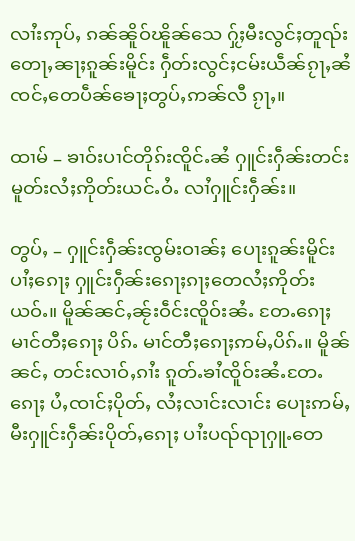လၢႆးဢုပ်ႇ ၵၼ်ၼိူဝ်ၽိူၼ်သေ ႁႂ်ႈမီးလွင်ႈတူၺ်းတေႃႇၼႃႈၵူၼ်းမိူင်း ႁဵတ်းလွင်ႈငမ်းယဵၼ်ၵႂႃႇၼႆ ၸင်ႇတေပဵၼ်ၶေႃႈတွပ်ႇဢၼ်လီ ၵႂႃႇ။

ထၢမ် – ၶၢဝ်းပၢင်တိုၵ်းၸိူင်ႉၼႆ ႁူင်းႁဵၼ်းတင်းမူတ်းလႆႈဢိုတ်းယင်ႉဝႆႉ လၢႆႁူင်းႁဵၼ်း။

တွပ်ႇ – ႁူင်းႁဵၼ်းၸွမ်းဝၢၼ်ႈ ပေႃးၵူၼ်းမိူင်းပၢႆႈၵေႃႈ ႁူင်းႁဵၼ်းၵေႃႈၵႃႈတေလႆႈဢိုတ်းယဝ်ႉ။ မိူၼ်ၼင်ႇၼႂ်းဝဵင်းၸိူဝ်းၼႆႉ တႄႉၵေႃႈ မၢင်တီႈၵေႃႈ ပိၵ်ႉ မၢင်တီႈၵေႃႈဢမ်ႇပိၵ်ႉ။ မိူၼ်ၼင်ႇ တင်းလၢဝ်ႇၵၢႆး ၵူတ်ႉၶၢႆၸိူဝ်းၼႆႉတႄႉၵေႃႈ ပႆႇၸၢင်ႈပိုတ်ႇ လႆႈလၢင်းလၢင်း ပေႃးဢမ်ႇမီးႁူင်းႁဵၼ်းပိုတ်ႇၵေႃႈ ပၢႆးပၺ်ၺႃႁူႉတေ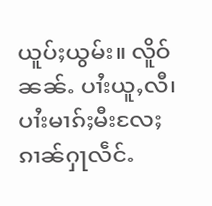ယူပ်ႈယွမ်း။ လိူဝ်ၼၼ်ႉ ပၢႆးယူႇလီ၊ ပၢႆးမၢၵ်ႈမီးလႄႈ ၵၢၼ်ႁႃလဵင်ႉ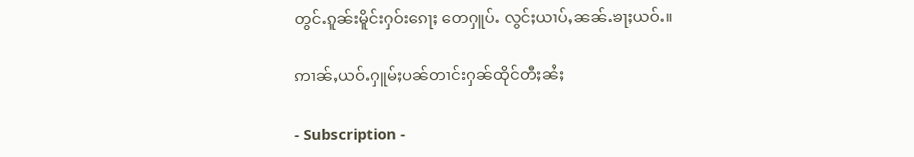တွင်ႉၵူၼ်းမိူင်းႁဝ်းၵေႃႈ တေႁူပ်ႉ လွင်ႈယၢပ်ႇၼၼ်ႉၶႃႈယဝ်ႉ။

ဢၢၼ်ႇယဝ်ႉႁူမ်ႈပၼ်တၢင်းႁၼ်ထိုင်တီႈၼႆႈ

- Subscription -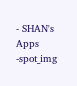- SHAN's Apps -spot_img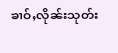ၶၢဝ်ႇလိုၼ်းသုတ်း